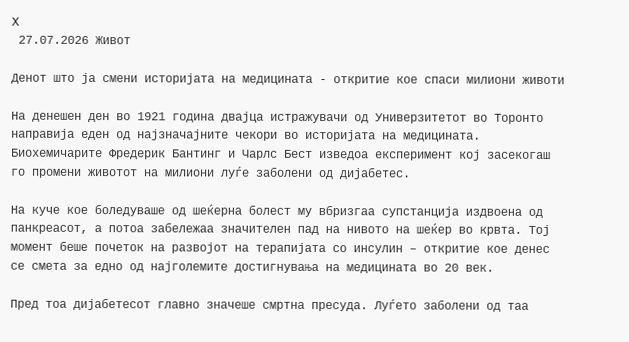X
 27.07.2026 Живот

Денот што ја смени историјата на медицината - откритие кое спаси милиони животи

На денешен ден во 1921 година двајца истражувачи од Универзитетот во Торонто направија еден од најзначајните чекори во историјата на медицината. Биохемичарите Фредерик Бантинг и Чарлс Бест изведоа експеримент кој засекогаш го промени животот на милиони луѓе заболени од дијабетес.

На куче кое боледуваше од шеќерна болест му вбризгаа супстанција издвоена од панкреасот, а потоа забележаа значителен пад на нивото на шеќер во крвта. Тој момент беше почеток на развојот на терапијата со инсулин – откритие кое денес се смета за едно од најголемите достигнувања на медицината во 20 век.

Пред тоа дијабетесот главно значеше смртна пресуда. Луѓето заболени од таа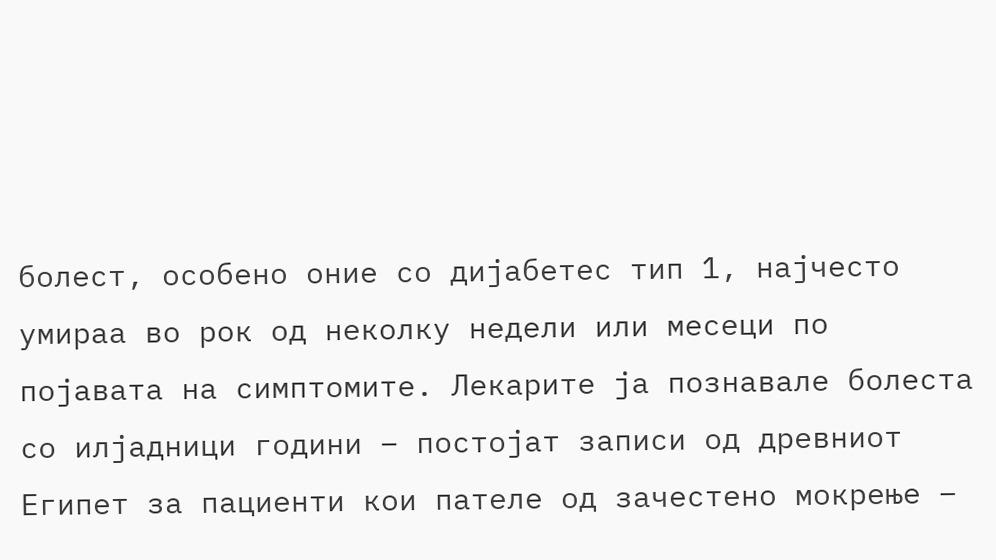болест, особено оние со дијабетес тип 1, најчесто умираа во рок од неколку недели или месеци по појавата на симптомите. Лекарите ја познавале болеста со илјадници години – постојат записи од древниот Египет за пациенти кои пателе од зачестено мокрење –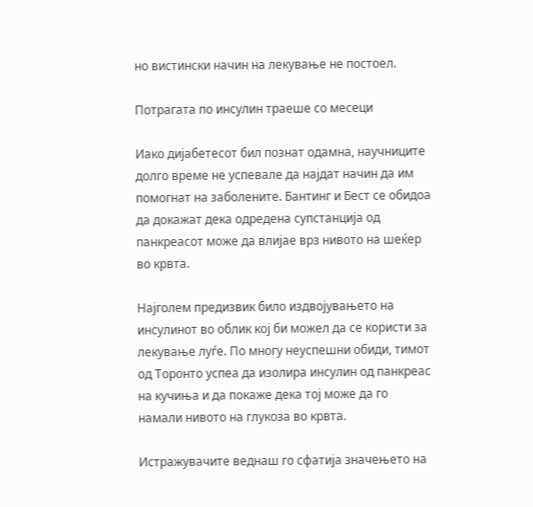но вистински начин на лекување не постоел.

Потрагата по инсулин траеше со месеци

Иако дијабетесот бил познат одамна, научниците долго време не успевале да најдат начин да им помогнат на заболените. Бантинг и Бест се обидоа да докажат дека одредена супстанција од панкреасот може да влијае врз нивото на шеќер во крвта.

Најголем предизвик било издвојувањето на инсулинот во облик кој би можел да се користи за лекување луѓе. По многу неуспешни обиди, тимот од Торонто успеа да изолира инсулин од панкреас на кучиња и да покаже дека тој може да го намали нивото на глукоза во крвта.

Истражувачите веднаш го сфатија значењето на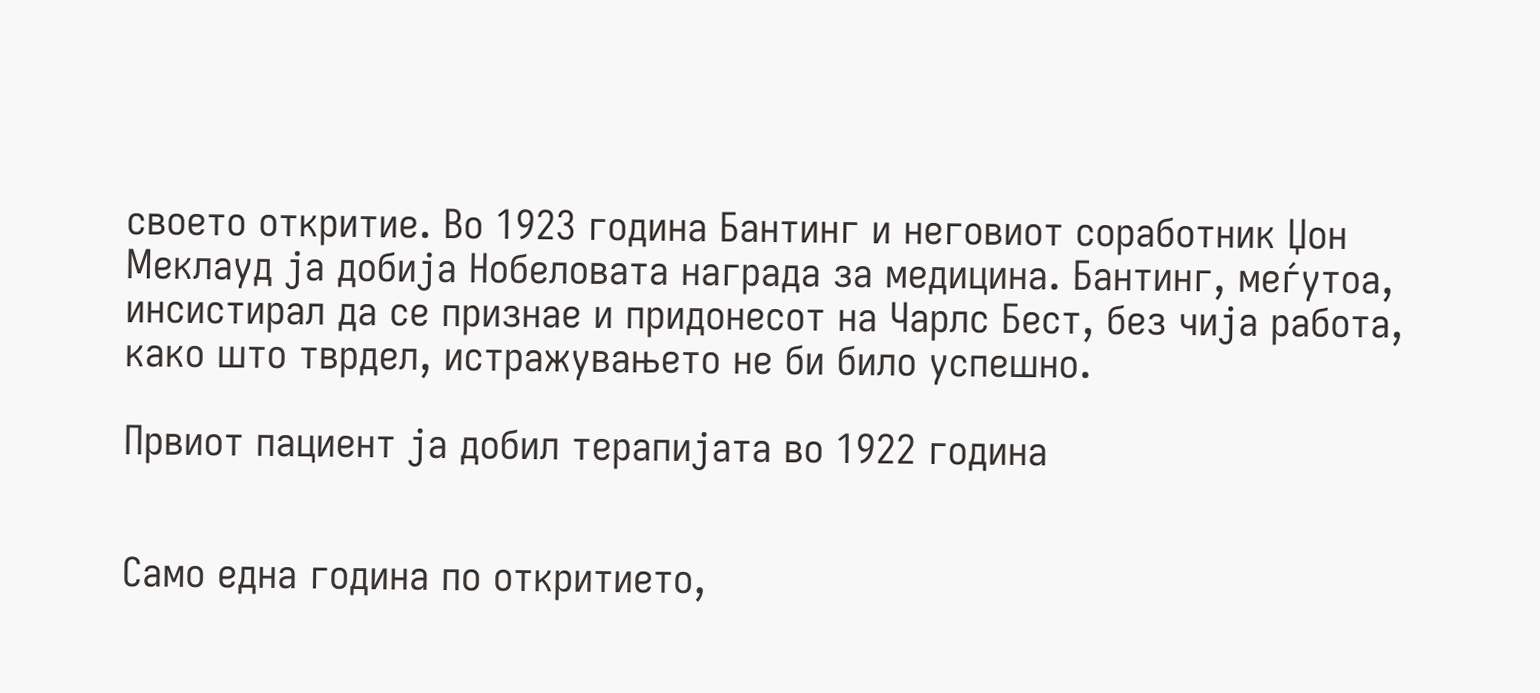своето откритие. Во 1923 година Бантинг и неговиот соработник Џон Меклауд ја добија Нобеловата награда за медицина. Бантинг, меѓутоа, инсистирал да се признае и придонесот на Чарлс Бест, без чија работа, како што тврдел, истражувањето не би било успешно.

Првиот пациент ја добил терапијата во 1922 година


Само една година по откритието,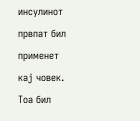инсулинот првпат бил применет кај човек. Тоа бил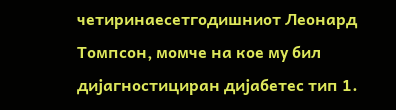четиринаесетгодишниот Леонард Томпсон, момче на кое му бил дијагностициран дијабетес тип 1.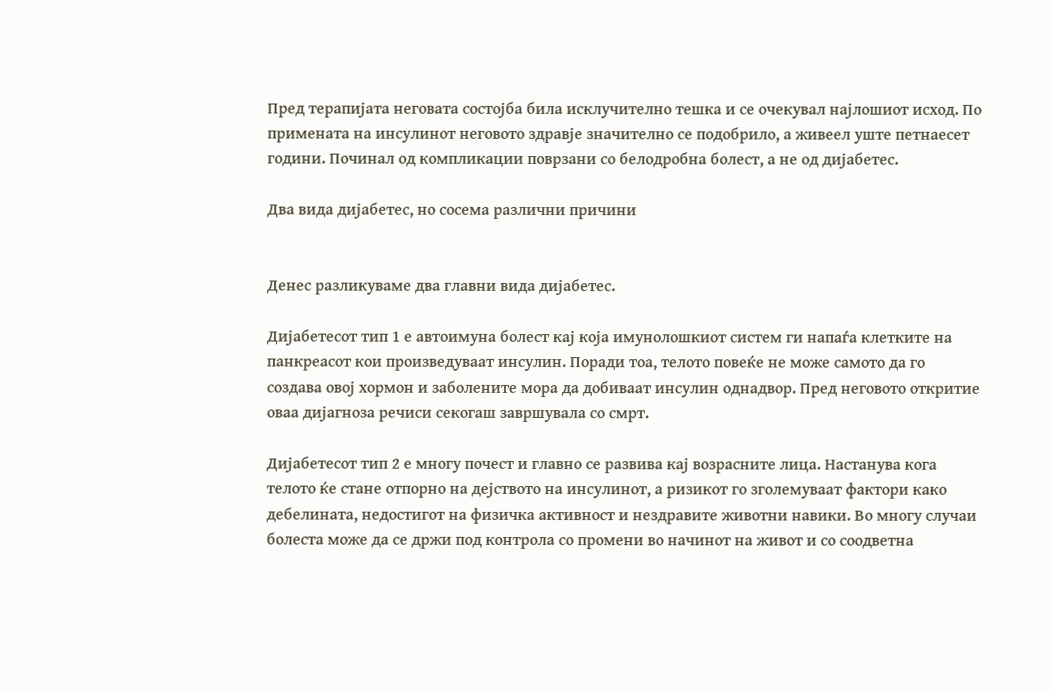Пред терапијата неговата состојба била исклучително тешка и се очекувал најлошиот исход. По примената на инсулинот неговото здравје значително се подобрило, а живеел уште петнаесет години. Починал од компликации поврзани со белодробна болест, а не од дијабетес.

Два вида дијабетес, но сосема различни причини


Денес разликуваме два главни вида дијабетес.

Дијабетесот тип 1 е автоимуна болест кај која имунолошкиот систем ги напаѓа клетките на панкреасот кои произведуваат инсулин. Поради тоа, телото повеќе не може самото да го создава овој хормон и заболените мора да добиваат инсулин однадвор. Пред неговото откритие оваа дијагноза речиси секогаш завршувала со смрт.

Дијабетесот тип 2 е многу почест и главно се развива кај возрасните лица. Настанува кога телото ќе стане отпорно на дејството на инсулинот, а ризикот го зголемуваат фактори како дебелината, недостигот на физичка активност и нездравите животни навики. Во многу случаи болеста може да се држи под контрола со промени во начинот на живот и со соодветна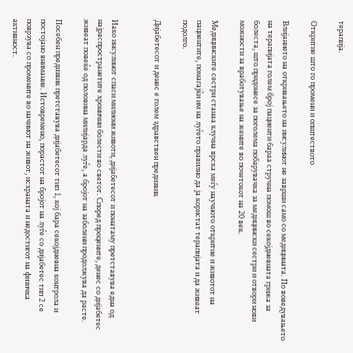терапија.

Откритие што го промени и општеството

Влијанието на откривањето на инсулинот не заврши само со медицината. По воведувањето на терапијата голем број пациенти бараа стручна помош во секојдневната грижа за болеста, што придонесе за поголема побарувачка за медицински сестри и отвори нови можности за вработување на жените во почетокот на 20 век.

Медицинските сестри станаа клучна врска меѓу научното откритие и животот на пациентите, помагајќи им на луѓето правилно да ја користат терапијата и да живеат подолго.

Дијабетесот и денес е голем здравствен предизвик


Иако инсулинот спаси милиони животи, дијабетесот и понатаму претставува една од најраспространетите хронични болести во светот. Според процените, денес со дијабетес живеат повеќе од половина милијарда луѓе, а бројот на заболени продолжува да расте.

Посебен предизвик претставува дијабетесот тип 1, кој бара секојдневна контрола и постојано внимание. Истовремено, порастот на бројот на луѓе со дијабетес тип 2 се поврзува со промените во начинот на живот, исхраната и недостигот на физичка активност.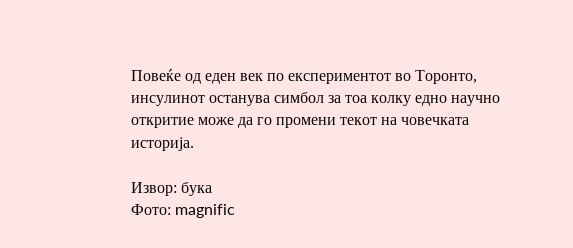Повеќе од еден век по експериментот во Торонто, инсулинот останува симбол за тоа колку едно научно откритие може да го промени текот на човечката историја.

Извор: бука
Фото: magnific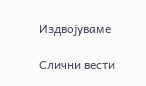Издвојуваме

Слични вести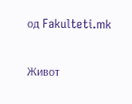од Fakulteti.mk

Живот